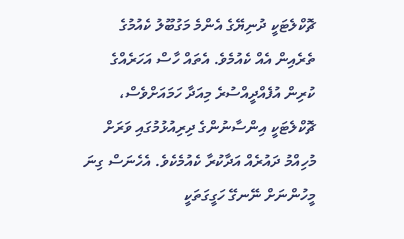ޗޮކްލެޓަކީ ދުނިޔޭގެ އެންމެ މަގުބޫލު ކެއުމުގެ ތެރެއިން އެއް ކެއުމެވެ. އެތައް ހާސް އަހަރެއްގެ ކުރިން އުފެއްދީއްސުރެ މިއަދާ ހަމައަށްވެސް، ޗޮކްލެޓަކީ އިންސާނުންގެ ދިރިއުޅުމުގައި ވަރަށް މުހިއްމު ދައުރެއް އަދާކުރާ ކެއުމެކެވެ. އެހެނަސް ގިނަ މީހުންނަށް ނޭނގޭ ހަގީގަތަކީ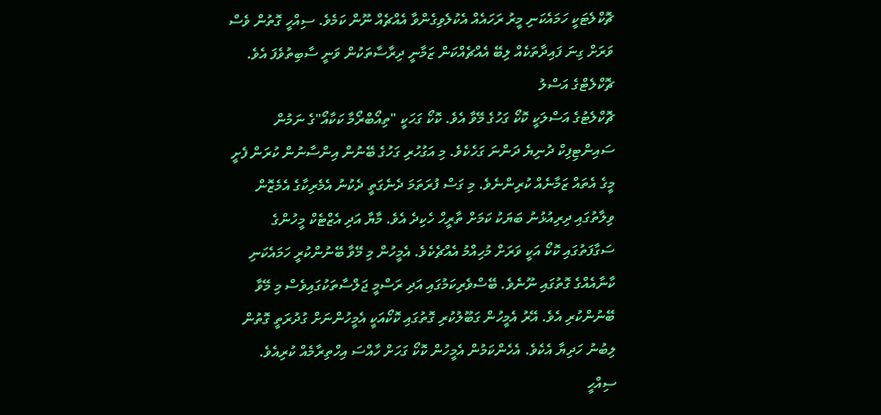ޗޮކްލެޓަކީ ހަމައެކަނި މީރު ރަހައެއް އެކުލެވިގެންވާ އެއްޗެއް ނޫން ކަމެވެ. ސިއްހީ ގޮތުން ވެސް ވަރަށް ގިނަ ފައިދާތަކެއް ލިބޭ އެއްޗެއްކަން ޒަމާނީ ދިރާސާތަކުން ވަނީ ސާބިތުވެފަ އެވެ.
ޗޮކްލެޓްގެ އަސްލު
ޗޮކްލެޓުގެ އަސްލަކީ ކޮކޯ ގަހުގެ މޭވާ އެވެ. ކޮކޯ ގަހަކީ "ތިއޯބްރޯމާ ކަކާއޯ"ގެ ނަމުން ސައިންޓިފިކް ދުނިޔެ ދަންނަ ގަހެކެވެ. މި އަގުހުރި ގަހުގެ ބޭނުން އިންސާނުން ކުރަން ފެށީ މީގެ އެތައް ޒަމާނެއް ކުރިންނެވެ. މި ގަސް ފުރަތަމަ ދެނެގަތީ ދެކުނު އެމެރިކާގެ އެމެޒޮން ވިލާތުގައި ދިރިއުޅުނު ބަޔަކު ކަމަށް ތާރީހް ހެކިދެ އެވެ. މާޔާ އަދި އެޒްޓެކް މީހުންގެ ސަގާފަތުގައި ކޮކޯ އަކީ ވަރަށް މުހިއްމު އެއްޗެކެވެ. އެމީހުން މި މޭވާ ބޭނުންކުރީ ހަމައެކަނި ކާނާއެއްގެ ގޮތުގައި ނޫނެވެ. ބޭސްވެރިކަމުގައި އަދި ރަސްމީ ޖަލްސާތަކުގައިވެސް މި މޭވާ ބޭނުންކުރި އެވެ. އޭރު އެމީހުން ގަބޫލުކުރި ގޮތުގައި ކޮކޯއަކީ އެމީހުންނަށް ގުދުރަތީ ގޮތުން ލިބުނު ހަދިޔާ އެކެވެ. އެހެންކަމުން އެމީހުން ކޮކޯ ގަހަށް ހާއްސަ އިހްތިރާމެއް ކުރިއެވެ.
ސިއްހީ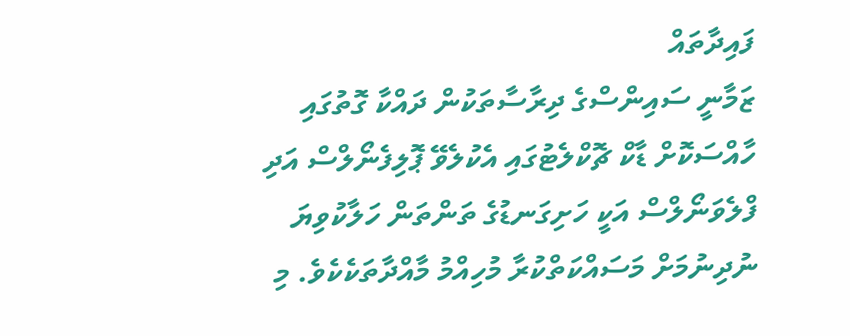ފައިދާތައް
ޒަމާނީ ސައިންސްގެ ދިރާސާތަކުން ދައްކާ ގޮތުގައި ހާއްސަކޮށް ޑާކް ޗޮކްލެޓުގައި އެކުލެވޭ ޕޮލިފެނޯލްސް އަދި ފްލެވަނޯލްސް އަކީ ހަށިގަނޑުގެ ތަންތަން ހަލާކުވިޔަ ނުދިނުމަށް މަސައްކަތްކުރާ މުހިއްމު މާއްދާތަކެކެވެ. މި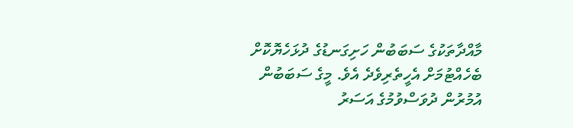މާއްދާތަކުގެ ސަބަބުން ހަށިގަނޑުގެ ދުޅަހެޔޮކޮށް ބެހެއްޓުމަށް އެހީތެރިވެދެ އެވެ. މީގެ ސަބަބުން އުމުރުން ދުވަސްވުމުގެ އަސަރު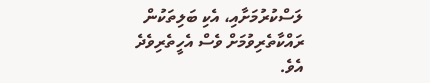ލަސްކުރުމަށާއި، އެކި ބަލިތަކުން ރައްކާތެރިވުމަށް ވެސް އެހީތެރިވެދެ އެވެ.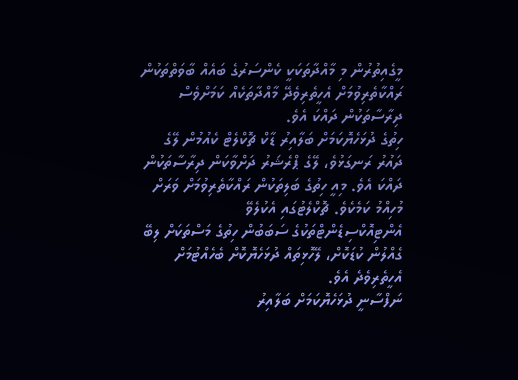މީގެއިތުރުން މި މާއްދާތަކަކީ ކެންސަރުގެ ބައެއް ބާވަތްތަކުން ރައްކާތެރިވުމަށް އެހީތެރިވެދޭ މާއްދާތަކެއް ކަމަށްވެސް ދިރާސާތަކުން ދައްކަ އެވެ.
ހިތުގެ ދުޅަހެޔޮކަމަށް ބަލާއިރު ޑާކް ޗޮކްލެޓް ކެއުމުން ލޭގެ ދައުރު ރަނގަޅުވެ، ލޭގެ ޕްރެޝަރު ދަށްވާކަން ދިރާސާތަކުން ދައްކަ އެވެ. މިއީ ހިތުގެ ބަލިތަކުން ރައްކާތެރިވުމަށް ވަރަށް މުހިއްމު ކަމެކެވެ. ޗޮކްލެޓުގައި އެކުލެވޭ އެންޓިއޮކްސިޑެންޓްތަކުގެ ސަބަބުން ހިތުގެ މަސްތަކަށް ލިބޭ ގެއްލުން ކުޑަކޮށް، ލޭހޮޅިތައް ދުޅަހެޔޮކޮށް ބެހެއްޓުމަށް އެހީތެރިވެދެ އެވެ.
ނަފްސާނީ ދުޅަހެޔޮކަމަށް ބަލާއިރު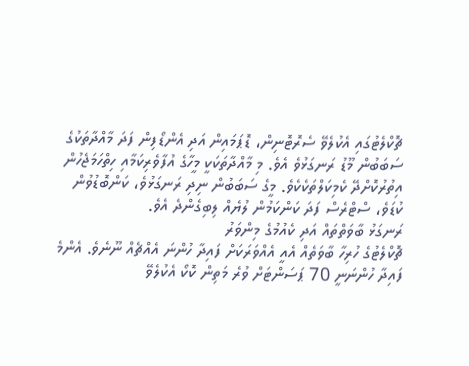ޗޮކްލެޓުގައި އެކުލެވޭ ސެރޮޓޮނިން، ޑޮޕަމައިން އަދި އެންޑޯފިން ފަދަ މާއްދާތަކުގެ ސަބަބުން މޫޑު ރަނގަޅުވެ އެވެ. މި މާއްދާތަކަކީ މީހާގެ އުފާވެރިކަމާއި ހިތްހަމަޖެހުން އިތުރުކޮށްދޭ ކެމިކަލްތަކެކެވެ. މީގެ ސަބަބުން ނިދި ރަނގަޅުވެ، ކަންބޮޑުވުން ކުޑަވެ، ސްޓްރެސް ފަދަ ކަންކަމުން ލުޔެއް ލިބިގެންދެ އެވެ.
ރަނގަޅު ބާވަތްތައް އަދި ކެއުމުގެ މިންވަރު
ޗޮކްލެޓުގެ ހުރިހާ ބާވަތެއް އެއީ އެއްވަރަކަށް ފައިދާ ހުންނަ އެއްޗެއް ނޫނެވެ. އެންމެ ފައިދާ ހުންނަނީ 70 ޕަސަންޓަށް ވުރެ މަތިން ކޮކޯ އެކުލެވޭ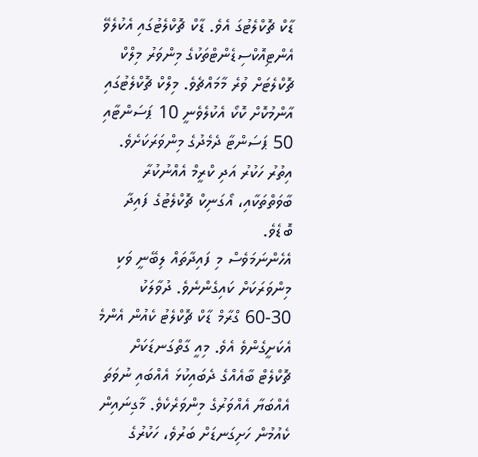ޑާކް ޗޮކްލެޓުގަ އެވެ. ޑާކް ޗޮކްލެޓުގައި އެކުލެވޭ އެންޓިއޮކްސިޑެންޓްތަކުގެ މިންވަރު މިލްކް ޗޮކްލެޓަށް ވުރެ މާމައްޗެވެ. މިލްކް ޗޮކްލެޓުގައި އާންމުކޮށް ކޮކޯ އެކުލެވެނީ 10 ޕަސަންޓާއި 50 ޕަސަންޓާ ދެމެދުގެ މިންވަރަކަށެވެ. އިތުރު ހަކުރު އަދި ކްރީމް އެއްނުކުރާ ބާވަތްތަކާއި، އޯގަނިކް ޗޮކްލެޓުގެ ފައިދާ ބޮޑެވެ.
އެހެންނަމަވެސް މި ފައިދާތައް ލިބޭނީ ވަކި މިންވަރަކަށް ކައިގެންނެވެ. ދުވާލަކު 30-60 ގްރާމް ޑާކް ޗޮކްލެޓު ކެއުން އެންމެ އެކަށީގެންވެ އެވެ. މިއީ ގާތްގަނޑަކަށް ޗޮކްލެޓް ބާއެއްގެ ދެބައިކުޅަ އެއްބައި ނުވަތަ އެއްބަޔާ އެއްވަރުގެ މިންވަރެކެވެ. މާގިނައިން ކެއުމުން ހަށިގަނޑަށް ބަރުވެ، ހަކުރުގެ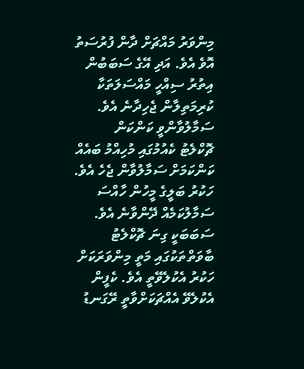މިންވަރު މައްޗަށް ދާން ފުރުސަތު އޮވެ އެވެ. އަދި އޭގެ ސަބަބުން އިތުރު ސިއްހީ މައްސަލަތަކާ ކުރިމަތިލާން ޖެހިދާނެ އެވެ.
ސަމާލުވާންވީ ކަންކަން
ޗޮކްލެޓު ކެއުމުގައި މުހިއްމު ބައެއް ކަންކަމަށް ސަމާލުވާން ޖެހެ އެވެ. ހަކުރު ބަލީގެ މީހުން ހާއްސަ ސަމާލުކަމެއް ދޭންވާނެ އެވެ. ސަބަބަކީ ގިނަ ޗޮކްލެޓު ބާވަތްތަކުގައި މަތީ މިންވަރަކަށް ހަކުރު އެކުލެވޭތީ އެވެ. ކެފީން އެކުލެވޭ އެއްޗަކަށްވާތީ ރޭގަނޑު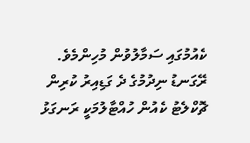ކެއުމުގައި ސަމާލުވުން މުހިންމެވެ. ރޭގަނޑު ނިދުމުގެ ދެ ގަޑިއިރު ކުރިން ޗޮކްލެޓު ކެއުން ހުއްޓާލުމަކީ ރަނގަޅު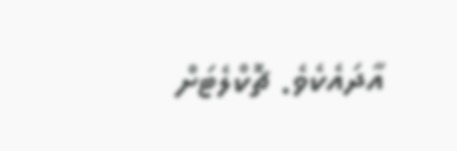އާދައެކެވެ. ޗޮކްލެޓަށް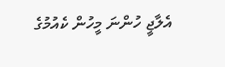އެލާޖީ ހުންނަ މީހުން ކެއުމުގެ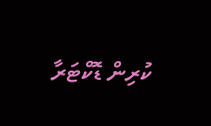ކުރިން ޑޮކްޓަރާ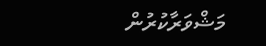މަޝްވަރާކުރުން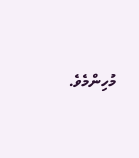މުހިންމެވެ.